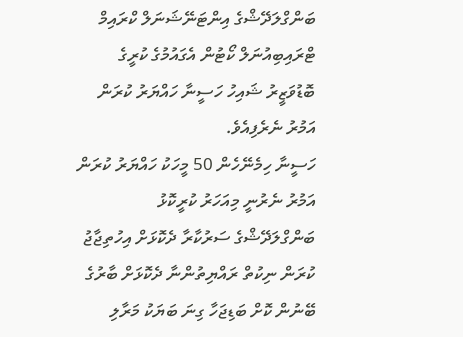ބަންގްލަދޭޝްގެ އިންޓަނޭޝަނަލް ކްރައިމް ޓްރައިބިއުނަލް ކޯޓުން އެގައުމުގެ ކުރީގެ ބޮޑުވަޒީރު ޝައިހު ހަސީނާ ހައްޔަރު ކުރަން އަމުރު ނެރެފިއެވެ.
ހަސީނާ ހިމެނޭހެން 50 މީހަކު ހައްޔަރު ކުރަން އަމުރު ނެރުނީ މިއަހަރު ކުރީކޮޅު ބަންގްލަދޭޝްގެ ސަރުކާރާ ދެކޮޅަށް އިހުތިޖާޖު ކުރަން ނިކުތް ރައްޔިތުންނާ ދެކޮޅަށް ބާރުގެ ބޭނުން ކޮށް ބަޑިޖަހާ ގިނަ ބަޔަކު މަރާލި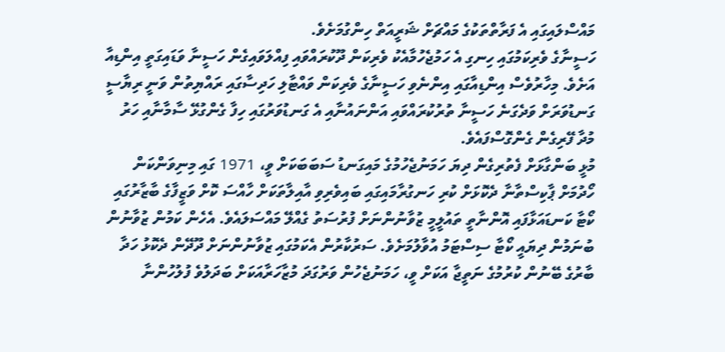މައްސްލައިގައި އެ ފަރާތްތަކުގެ މައްޗަށް ޝަރީއަތް ހިންގުމަށެވެ.
ހަސީނާގެ ވެރިކަމުގައި ހިނގި އެ ހަމުޖެހުމާއެކު ވެރިކަން ދޫކުރައްވައި ފިއްލަވައިގެން ހަސީނާ ވަޑައިގަތީ އިންޑިއާ އަށެވެ. މިހާރުވެސް އިންޑިއާގައި އިންނެވި ހަސީނާގެ ވެރިކަން ވައްޓާލި ހަދިސާގައި ރައްޔިތުން ވަނީ ރިޔާސީ ގަނޑުވަރަށް ވަދެގަނެ ހަސީނާ ތުރުކުރައްވައި އަންނައުނާއި އެ ގަނޑުވަރުގައި ހިފާ ގެންގުޅޭ ސާމާނާއި ހަރު މުދާ ފޭރިގެން ގެންގޮސްފައެވެ.
މުޅީ ބަންގާޅަށް ފެތުރިގެން ދިޔަ ހަމަނުޖެހުމުގެ މައިގަނޑު ސަބަބަކަށް ވީ، 1971 ގައި މިނިވަންކަން ހޯދުމަށް ޕާކިސްތާނާ ދެކޮޅަށް ކުރި ހަނގުރާމައިގައި ބައިވެރިވި އާއިލާތަކަށް ހާއްސަ ކޮށް ވަޒީފާގެ ބާޒާރުގައި ކޯޓާ ކަނޑައަޅާފައި އޮންނާތީ ތައުލީމީ ޒުވާނުންނަށް ފުރުސަތު ގެއްލޭ މައްސަލައެވެ. އެހެން ކަމުން ޒުވާނުން ބުނަމުން ދިޔައީ ކޯޓާ ސިސްޓަމު އުވާލުމަށެވެ. ސަރުކާރުން އެކަމުގައި ޒުވާނުންނަށް ދޫދޭން ދެކޮޅު ހަދާ ބާރުގެ ބޭނުން ކުރުމުގެ ނަތީޖާ އަކަށް ވީ، ހަމަނުޖެހުން ވަރުގަދަ މުޒާހަރާއަކަށް ބަދަލުވެ ފުލުހުންނާ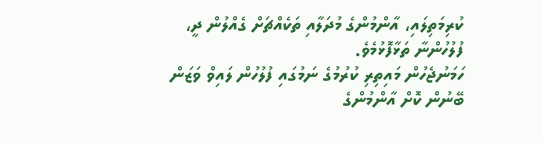ކުރިމަތިލައި، އާންމުންގެ މުދަލާއި ތަކެއްޗަށް ގެއްލުން ދީ، ފުލުހުންނާ ތަޅާފޮޅުމެވެ.
ހަމަނުޖެހުން މައިތިރި ކުރުމުގެ ނަމުގައި ފުލުހުން ލައިވް ވަޒަން ބޭނުން ކޮށް އާންމުންގެ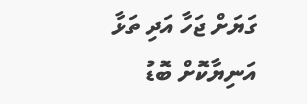ގަޔަށް ޖަހާ އަދި ތަޅާ އަނިޔާކޮށް ބޮޑު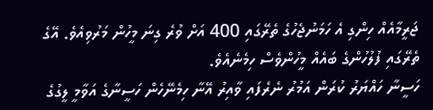ޖަރީމާއެއް ހިންގި އެ ހަމަނުޖެހުގެ ތެރޭގައި 400 އަށް ވުރެ ގިނަ މީހުން މަރުވިއެވެ. އޭގެ ތެރޭގައި ފުލުހުންގެ ބައެއް މީހުންވެސް ހިމެނެއެވެ.
ހަސީނާ ހައްޔަރު ކުރަން އަމުރު ނެރެފައި ވާއިރު އޭނާ ހިމެނޭހެން ހަސީނާގެ އަވާމީ ލީގުގެ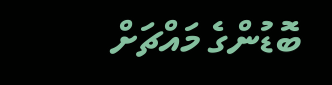ބޮޑުންގެ މައްޗަށް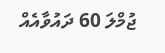ޖުމްލަ 60 ދައުވާއެއް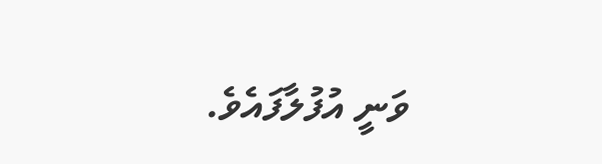ވަނީ އުފުލާފައެވެ.